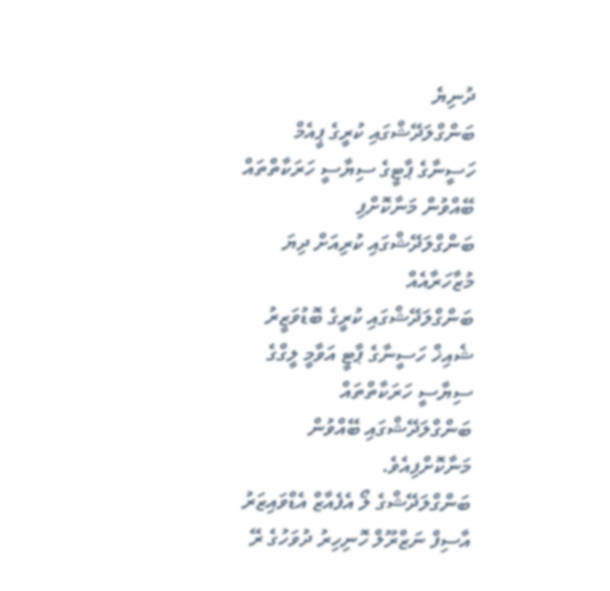ދުނިޔެ
ބަންގްލަދޭޝްގައި ކުރީގެ ޕީއެމް ހަސީނާގެ ޕާޓީގެ ސިޔާސީ ހަރަކާތްތައް ބޭއްވުން މަނާކޮށްފި
ބަންގްލަދޭޝްގައި ކުރިއަށް ދިޔަ މުޒާހަރާއެއް
ބަންގްލަދޭޝްގައި ކުރީގެ ބޮޑުވަޒީރު ޝެއިޚް ހަސީނާގެ ޕާޓީ އަވާމީ ލީގްގެ ސިޔާސީ ހަރަކާތްތައް ބަންގްލަދޭޝްގައި ބޭއްވުން މަނާކޮށްފިއެވެ.
ބަންގްލަދޭޝްގެ ލޯ އެފެއާޒް އެޑްވައިޒަރު އާސިފް ނަޒްރޫލް ހޮނިހިރު ދުވަހުގެ ރޭ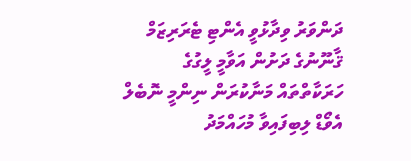ދަންވަރު ވިދާޅުވީ އެންޓި ޓެރަރިޒަމް ޤާނޫނުގެ ދަށުން އަވާމީ ލީގުގެ ހަރަކާތްތައް މަނާކުރަން ނިންމީ ނޮބެލް އެވޯޑް ލިބިފައިވާ މުހައްމަދު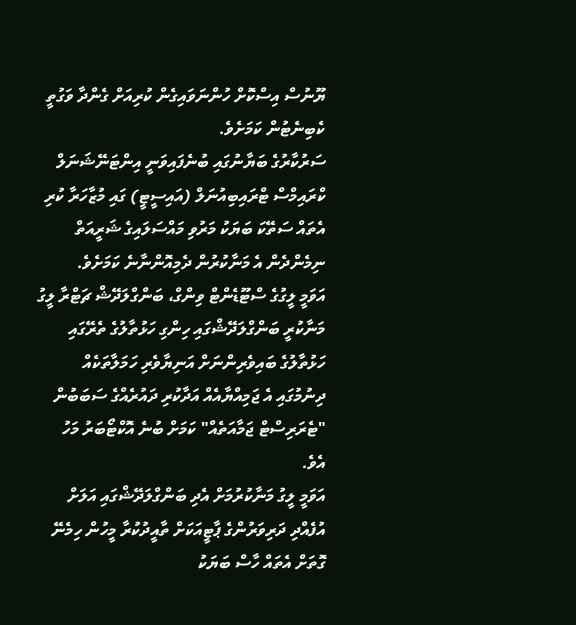ޔޫނުސް އިސްކޮށް ހުންނަވައިގެން ކުރިއަށް ގެންދާ ވަގުތީ ކެބިނެޓުން ކަމަށެވެ.
ސަރުކާރުގެ ބަޔާނުގައި ބުނެފައިވަނީ އިންޓަނޭޝަނަލް ކްރައިމްސް ޓްރައިބިއުނަލް (އައިސީޓީ) ގައި މުޒާހަރާ ކުރި އެތައް ސަތޭކަ ބަޔަކު މަރުވި މައްސަލައިގެ ޝަރީއަތް ނިމެންދެން އެ މަނާކުރުން ދެމިއޮންނާނެ ކަމަށެވެ.
އަވަމީ ލީގުގެ ސްޓޫޑެންޓް ވިންގް، ބަންގްލަދޭޝް ޗަޓްރާ ލީގު މަނާކުރީ ބަންގްލަދޭޝްގައި ހިންގި ހަޅުތާލުގެ ތެރޭގައި ހަޅުތާލުގެ ބައިވެރިންނަށް އަނިޔާވެރި ހަމަލާތަކެއް ދިނުމުގައި އެ ޖަމިއްޔާއެއް އަދާކުރި ދައުރެއްގެ ސަބަބުން "ޓެރަރިސްޓް ޖަމާއަތެއް" ކަމަށް ބުނެ އޮކްޓޯބަރު މަހު އެވެ.
އަވަމީ ލީގު މަނާކުރުމަށް އެދި ބަންގްލަދޭޝްގައި އަލަށް އުފެއްދި ދަރިވަރުންގެ ޕާޓީއަކަށް ތާއީދުކުރާ މީހުން ހިމެނޭ ގޮތަށް އެތައް ހާސް ބަޔަކު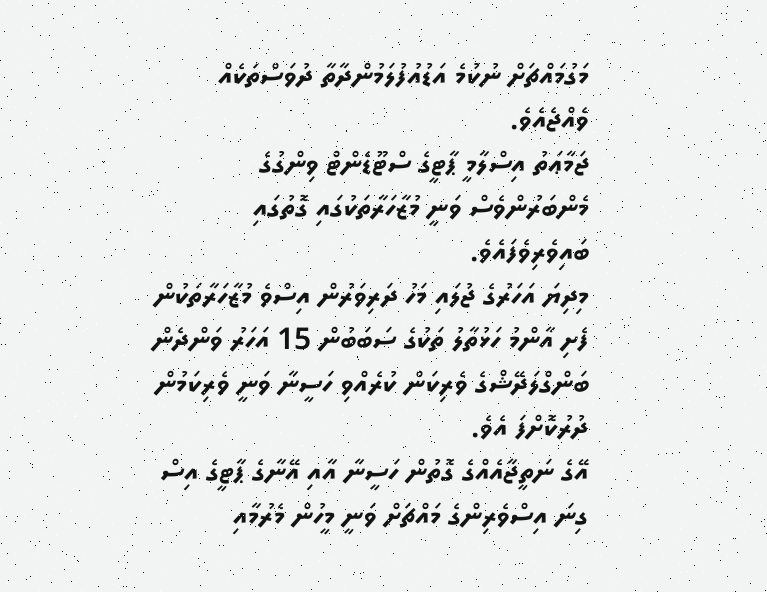މަގުމައްޗަށް ނުކުމެ އަޑުއުފުލަމުންދާތާ ދުވަސްތަކެއް ވެއްޖެއެވެ.
ޖަމާޢަތު އިސްލާމީ ޕާޓީގެ ސްޓޫޑެންޓް ވިންގުގެ މެންބަރުންވެސް ވަނީ މުޒާހަރާތަކުގައި ގޮތުގައި ބައިވެރިވެފައެވެ.
މިދިޔަ އަހަރުގެ ޖުލައި މަހު ދަރިވަރުން އިސްވެ މުޒާހަރާތަކުން ފެށި އާންމު ހަޅުތާލު ތަކުގެ ސަބަބުން 15 އަހަރު ވަންދެން ބަންގްލަދޭޝްގެ ވެރިކަން ކުރެއްވި ހަސީނާ ވަނީ ވެރިކަމުން ދުރުކޮށްފަ އެވެ.
އޭގެ ނަތީޖާއެއްގެ ގޮތުން ހަސީނާ އާއި އޭނާގެ ޕާޓީގެ އިސް ގިނަ އިސްވެރިންގެ މައްޗަށް ވަނީ މީހުން މެރުމާއި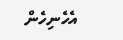އެހެނިހެން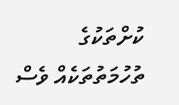ކުށްތަކުގެ ތުހުމަތުތަކެއް ވެސް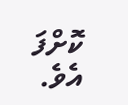ކޮށްފަ އެވެ.